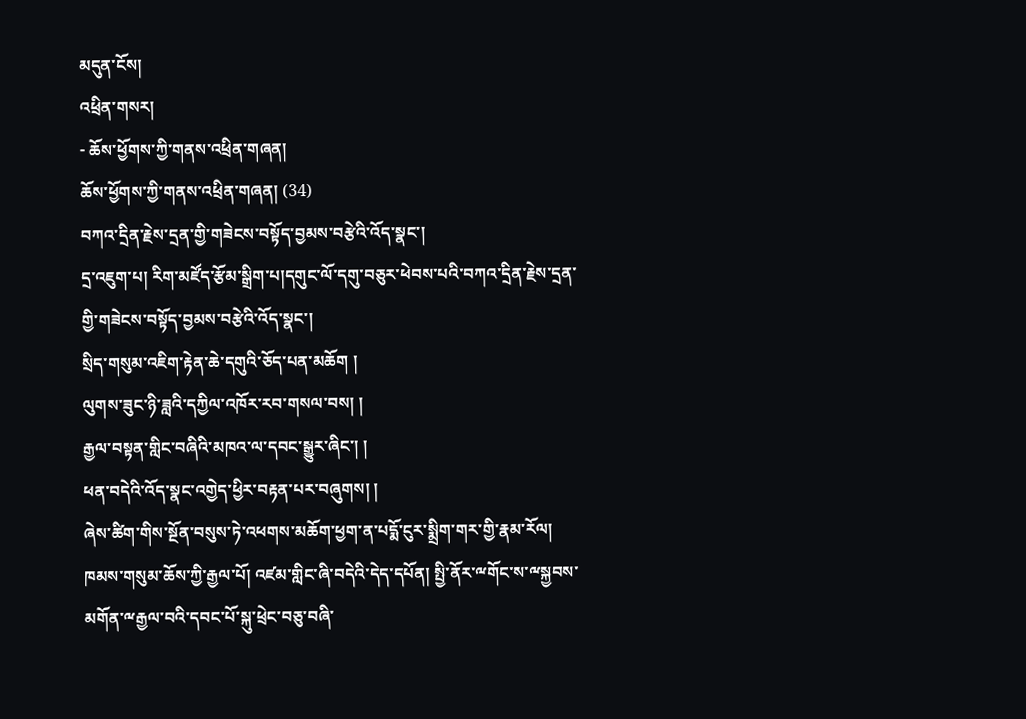མདུན་ངོས།
འཕྲིན་གསར།
- ཆོས་ཕྱོགས་ཀྱི་གནས་འཕྲིན་གཞན།
ཆོས་ཕྱོགས་ཀྱི་གནས་འཕྲིན་གཞན། (34)
བཀའ་དྲིན་རྗེས་དྲན་གྱི་གཟེངས་བསྟོད་བྱམས་བརྩེའི་འོད་སྣང་།
དྲ་འཇུག་པ། རིག་མཛོད་རྩོམ་སྒྲིག་པ།དགུང་ལོ་དགུ་བཅུར་ཕེབས་པའི་བཀའ་དྲིན་རྗེས་དྲན་གྱི་གཟེངས་བསྟོད་བྱམས་བརྩེའི་འོད་སྣང་།
སྲིད་གསུམ་འཇིག་རྟེན་ཆེ་དགུའི་ཅོད་པན་མཆོག །
ལུགས་ཟུང་ཉི་ཟླའི་དཀྱིལ་འཁོར་རབ་གསལ་བས། །
རྒྱལ་བསྟན་གླིང་བཞིའི་མཁའ་ལ་དབང་སྒྱུར་ཞིང་། །
ཕན་བདེའི་འོད་སྣང་འགྱེད་ཕྱིར་བརྟན་པར་བཞུགས། །
ཞེས་ཚིག་གིས་སྔོན་བསུས་ཏེ་འཕགས་མཆོག་ཕྱག་ན་པདྨོ་ངུར་སྨྲིག་གར་གྱི་རྣམ་རོལ། ཁམས་གསུམ་ཆོས་ཀྱི་རྒྱལ་པོ། འཛམ་གླིང་ཞི་བདེའི་དེད་དཔོན། སྤྱི་ནོར་ྋགོང་ས་ྋསྐྱབས་མགོན་ྋརྒྱལ་བའི་དབང་པོ་སྐུ་ཕྲེང་བཅུ་བཞི་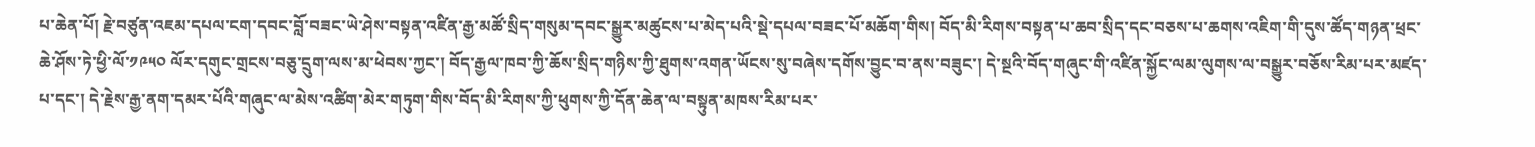པ་ཆེན་པོ། རྗེ་བཙུན་འཇམ་དཔལ་ངག་དབང་བློ་བཟང་ཡེ་ཤེས་བསྟན་འཛིན་རྒྱ་མཚོ་སྲིད་གསུམ་དབང་སྒྱུར་མཚུངས་པ་མེད་པའི་སྡེ་དཔལ་བཟང་པོ་མཆོག་གིས། བོད་མི་རིགས་བསྟན་པ་ཆབ་སྲིད་དང་བཅས་པ་ཆགས་འཇིག་གི་དུས་ཚོད་གཉན་ཕྲང་ཆེ་ཤོས་ཏེ་ཕྱི་ལོ་༡༩༥༠ ལོར་དགུང་གྲངས་བཅུ་དྲུག་ལས་མ་ཕེབས་ཀྱང་། བོད་རྒྱལ་ཁབ་ཀྱི་ཆོས་སྲིད་གཉིས་ཀྱི་ཐུགས་འགན་ཡོངས་སུ་བཞེས་དགོས་བྱུང་བ་ནས་བཟུང་། དེ་སྔའི་བོད་གཞུང་གི་འཛིན་སྐྱོང་ལམ་ལུགས་ལ་བསྒྱུར་བཅོས་རིམ་པར་མཛད་པ་དང་། དེ་རྗེས་རྒྱ་ནག་དམར་པོའི་གཞུང་ལ་མེས་འཚིག་མེར་གཏུག་གིས་བོད་མི་རིགས་ཀྱི་ཕུགས་ཀྱི་དོན་ཆེན་ལ་བསྟུན་མཁས་རིམ་པར་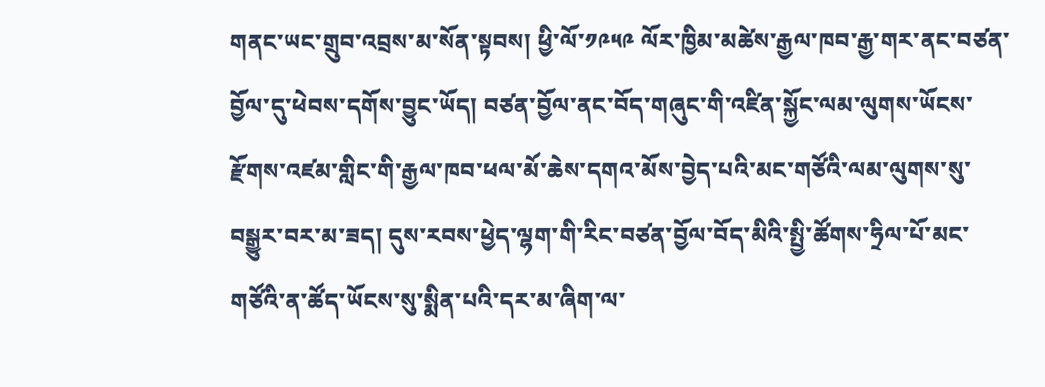གནང་ཡང་གྲུབ་འབྲས་མ་སོན་སྟབས། ཕྱི་ལོ་༡༩༥༩ ལོར་ཁྱིམ་མཚེས་རྒྱལ་ཁབ་རྒྱ་གར་ནང་བཙན་བྱོལ་དུ་ཕེབས་དགོས་བྱུང་ཡོད། བཙན་བྱོལ་ནང་བོད་གཞུང་གི་འཛིན་སྐྱོང་ལམ་ལུགས་ཡོངས་རྫོགས་འཛམ་གླིང་གི་རྒྱལ་ཁབ་ཕལ་མོ་ཆེས་དགའ་མོས་བྱེད་པའི་མང་གཙོའི་ལམ་ལུགས་སུ་བསྒྱུར་བར་མ་ཟད། དུས་རབས་ཕྱེད་ལྷག་གི་རིང་བཙན་བྱོལ་བོད་མིའི་སྤྱི་ཚོགས་ཧྲིལ་པོ་མང་གཙོའི་ན་ཚོད་ཡོངས་སུ་སྨིན་པའི་དར་མ་ཞིག་ལ་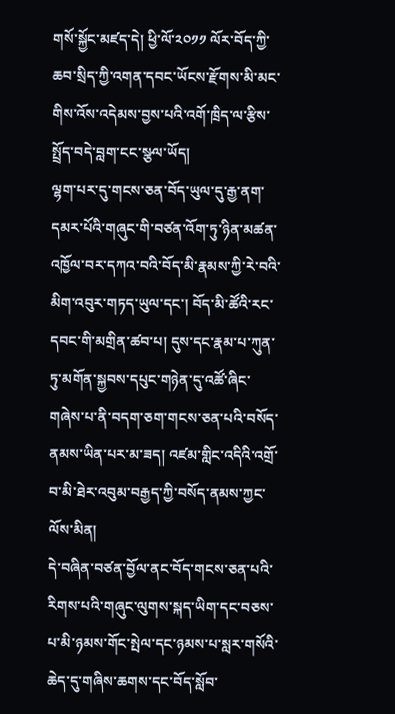གསོ་སྐྱོང་མཛད་དེ། ཕྱི་ལོ་༢༠༡༡ ལོར་བོད་ཀྱི་ཆབ་སྲིད་ཀྱི་འགན་དབང་ཡོངས་རྫོགས་མི་མང་གིས་འོས་འདེམས་བྱས་པའི་འགོ་ཁྲིད་ལ་རྩིས་སྤྲོད་བདེ་བླག་ངང་སྩལ་ཡོད།
ལྷག་པར་དུ་གངས་ཅན་བོད་ཡུལ་དུ་རྒྱ་ནག་དམར་པོའི་གཞུང་གི་བཙན་འོག་ཏུ་ཉིན་མཚན་འཁྱོལ་བར་དཀའ་བའི་བོད་མི་རྣམས་ཀྱི་རེ་བའི་མིག་འབུར་གཏད་ཡུལ་དང་། བོད་མི་ཚོའི་རང་དབང་གི་མགྲིན་ཚབ་པ། དུས་དང་རྣམ་པ་ཀུན་ཏུ་མགོན་སྐྱབས་དཔུང་གཉེན་དུ་འཚོ་ཞིང་གཞེས་པ་ནི་བདག་ཅག་གངས་ཅན་པའི་བསོད་ནམས་ཡིན་པར་མ་ཟད། འཛམ་གླིང་འདིའི་འགྲོ་བ་མི་ཐེར་འབུམ་བརྒྱད་ཀྱི་བསོད་ནམས་ཀྱང་ལོས་མིན།
དེ་བཞིན་བཙན་བྱོལ་ནང་བོད་གངས་ཅན་པའི་རིགས་པའི་གཞུང་ལུགས་སྐད་ཡིག་དང་བཅས་པ་མི་ཉམས་གོང་སྤེལ་དང་ཉམས་པ་སླར་གསོའི་ཆེད་དུ་གཞིས་ཆགས་དང་བོད་སློབ་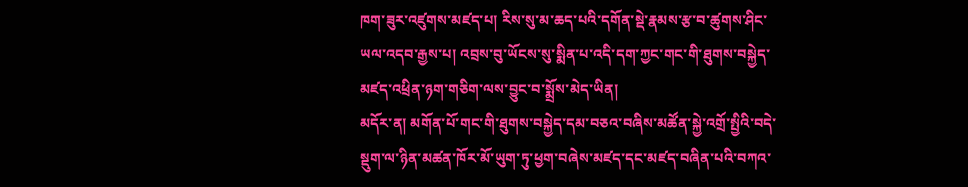ཁག་ཟུར་འཛུགས་མཛད་པ། རིས་སུ་མ་ཆད་པའི་དགོན་སྡེ་རྣམས་རྩ་བ་ཚུགས་ཤིང་ཡལ་འདབ་རྒྱས་པ། འབྲས་བུ་ཡོངས་སུ་སྨིན་པ་འདི་དག་ཀྱང་གང་གི་ཐུགས་བསྐྱེད་མཛད་འཕྲིན་ཉག་གཅིག་ལས་བྱུང་བ་སྨྲོས་མེད་ཡིན།
མདོར་ན། མགོན་པོ་གང་གི་ཐུགས་བསྐྱེད་དམ་བཅའ་བཞིས་མཚོན་སྐྱེ་འགྲོ་སྤྱིའི་བདེ་སྡུག་ལ་ཉིན་མཚན་ཁོར་མོ་ཡུག་ཏུ་ཕྱག་བཞེས་མཛད་དང་མཛད་བཞིན་པའི་བཀའ་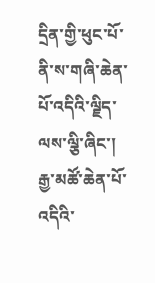དྲིན་གྱི་ཕུང་པོ་ནི་ས་གཞི་ཆེན་པོ་འདིའི་ལྗིད་ལས་ལྕི་ཞིང་། རྒྱ་མཚོ་ཆེན་པོ་འདིའི་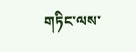གཏིང་ལས་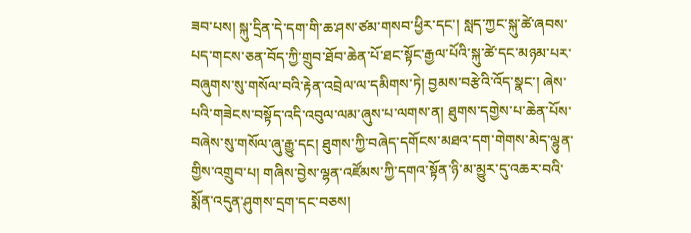ཟབ་པས། སྐུ་དྲིན་དེ་དག་གི་ཆ་ཤས་ཙམ་གསབ་ཕྱིར་དང་། སླད་ཀྱང་སྐུ་ཚེ་ཞབས་པད་གངས་ཅན་བོད་ཀྱི་གྲུབ་ཐོབ་ཆེན་པོ་ཐང་སྟོང་རྒྱལ་པོའི་སྐུ་ཚེ་དང་མཉམ་པར་བཞུགས་སུ་གསོལ་བའི་རྟེན་འབྲེལ་ལ་དམིགས་ཏེ། བྱམས་བརྩེའི་འོད་སྣང་། ཞེས་པའི་གཟེངས་བསྟོད་འདི་འབུལ་ལམ་ཞུས་པ་ལགས་ན། ཐུགས་དགྱེས་པ་ཆེན་པོས་བཞེས་སུ་གསོལ་ཞུ་རྒྱུ་དང། ཐུགས་ཀྱི་བཞེད་དགོངས་མཐའ་དག་གེགས་མེད་ལྷུན་གྱིས་འགྲུབ་པ། གཞིས་བྱེས་ལྷན་འཛོམས་ཀྱི་དགའ་སྟོན་ཉི་མ་མྱུར་དུ་འཆར་བའི་སྨོན་འདུན་ཤུགས་དྲག་དང་བཅས།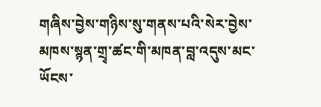གཞིས་བྱེས་གཉིས་སུ་གནས་པའི་སེར་བྱེས་མཁས་སྙན་གྲྭ་ཚང་གི་མཁན་བླ་འདུས་མང་ཡོངས་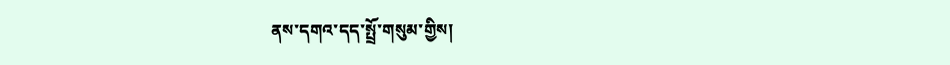ནས་དགའ་དད་སྤྲོ་གསུམ་གྱིས།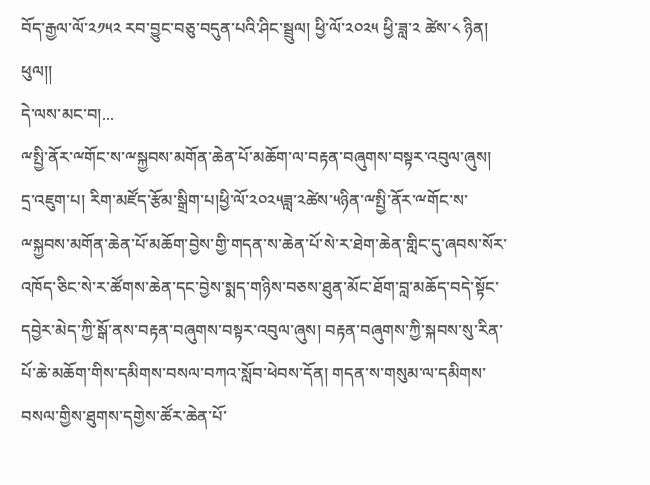བོད་རྒྱལ་ལོ་༢༡༥༢ རབ་བྱུང་བཅུ་བདུན་པའི་ཤིང་སྦྲུལ། ཕྱི་ལོ་༢༠༢༥ ཕྱི་ཟླ་༢ ཚེས་༨ ཉིན། ཕུལ།།
དེ་ལས་མང་བ།...
ྋསྤྱི་ནོར་ྋགོང་ས་ྋསྐྱབས་མགོན་ཆེན་པོ་མཆོག་ལ་བརྟན་བཞུགས་བསྟར་འབུལ་ཞུས།
དྲ་འཇུག་པ། རིག་མཛོད་རྩོམ་སྒྲིག་པ།ཕྱི་ལོ་༢༠༢༥ཟླ་༢ཚེས་༥ཉིན་ྋསྤྱི་ནོར་ྋགོང་ས་ྋསྐྱབས་མགོན་ཆེན་པོ་མཆོག་བྱེས་གྱི་གདན་ས་ཆེན་པོ་སེ་ར་ཐེག་ཆེན་གླིང་དུ་ཞབས་སོར་འཁོད་ཅིང་སེ་ར་ཚོགས་ཆེན་དང་བྱེས་སྨད་གཉིས་བཅས་ཐུན་མོང་ཐོག་བླ་མཆོད་བདེ་སྟོང་དབྱེར་མེད་ཀྱི་སྒོ་ནས་བརྟན་བཞུགས་བསྟར་འབུལ་ཞུས། བརྟན་བཞུགས་ཀྱི་སྐབས་སུ་རིན་པོ་ཆེ་མཆོག་གིས་དམིགས་བསལ་བཀའ་སློབ་ཕེབས་དོན། གདན་ས་གསུམ་ལ་དམིགས་བསལ་གྱིས་ཐུགས་དགྱེས་ཚོར་ཆེན་པོ་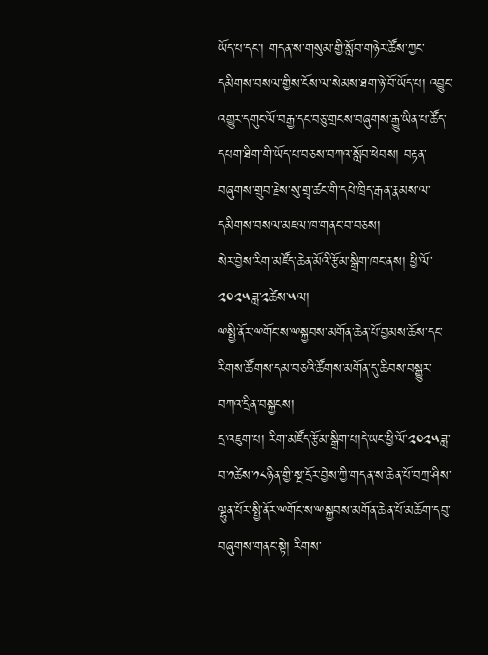ཡོད་པ་དང་། གདན་ས་གསུམ་གྱི་སློབ་གཉེར་ཚོས་ཀྱང་དམིགས་བསལ་གྱིས་ངོས་ལ་སེམས་ཐག་ཉེ་བོ་ཡོད་པ། འབྱུང་འགྱུར་དགུང་ལོ་བརྒྱ་དང་བཅུ་གྲངས་བཞུགས་རྒྱུ་ཡིན་པ་ཚོད་དཔག་ཐིག་གི་ཡོད་པ་བཅས་བཀའ་སློབ་ཕེབས། བརྟན་བཞུགས་གྲུབ་རྗེས་སུ་གྲྭ་ཚང་གི་དཔེ་ཁྲིད་རྒན་རྣམས་ལ་དམིགས་བསལ་མཇལ་ཁ་གནང་བ་བཅས།
སེར་བྱེས་རིག་མཛོད་ཆེན་མོའི་རྩོམ་སྒྲིག་ཁང་ནས། ཕྱི་ལོ་༢༠༢༥ཟླ་༢ཚེས་༥ལ།
ྋསྤྱི་ནོར་ྋགོང་ས་ྋསྐྱབས་མགོན་ཆེན་པོ་བྱམས་ཆོས་དང་རིགས་ཚོགས་དམ་བཅའི་ཚོགས་མགོན་དུ་ཆིབས་བསྒྱུར་བཀའ་དྲིན་བསྐྱངས།
དྲ་འཇུག་པ། རིག་མཛོད་རྩོམ་སྒྲིག་པ།དེ་ཡང་ཕྱི་ལོ་༢༠༢༥ཟླ་བ་༡ཚེས་༡༨ཉིན་གྱི་སྔ་དྲོར་བྱེས་ཀྱི་གདན་ས་ཆེན་པོ་བཀྲ་ཤིས་ལྷུན་པོར་སྤྱི་ནོར་ྋགོང་ས་ྋསྐྱབས་མགོན་ཆེན་པོ་མཆོག་དབུ་བཞུགས་གནང་སྟེ། རིགས་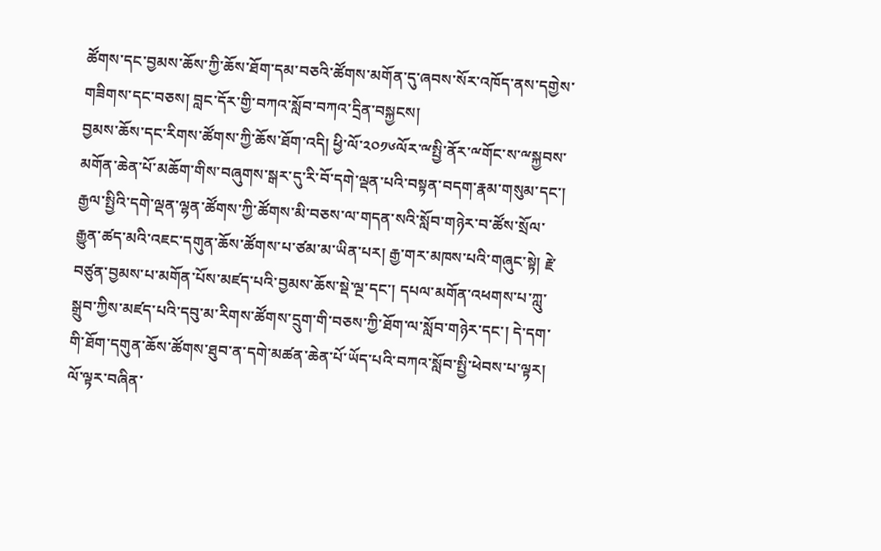ཚོགས་དང་བྱམས་ཆོས་ཀྱི་ཆོས་ཐོག་དམ་བཅའི་ཚོགས་མགོན་དུ་ཞབས་སོར་འཁོད་ནས་དགྱེས་གཟིགས་དང་བཅས། བླང་དོར་གྱི་བཀའ་སློབ་བཀའ་དྲིན་བསྐྱངས།
བྱམས་ཆོས་དང་རིགས་ཚོགས་ཀྱི་ཆོས་ཐོག་འདི། ཕྱི་ལོ་༢༠༡༦ལོར་ྋསྤྱི་ནོར་ྋགོང་ས་ྋསྐྱབས་མགོན་ཆེན་པོ་མཆོག་གིས་བཞུགས་སྒར་དུ་རི་བོ་དགེ་ལྡན་པའི་བསྟན་བདག་རྣམ་གསུམ་དང་། རྒྱལ་སྤྱིའི་དགེ་ལྡན་ལྷན་ཚོགས་ཀྱི་ཚོགས་མི་བཅས་ལ་གདན་སའི་སློབ་གཉེར་བ་ཚོས་སྲོལ་རྒྱུན་ཚད་མའི་འཇང་དགུན་ཆོས་ཚོགས་པ་ཙམ་མ་ཡིན་པར། རྒྱ་གར་མཁས་པའི་གཞུང་སྟེ། རྗེ་བཙུན་བྱམས་པ་མགོན་པོས་མཛད་པའི་བྱམས་ཆོས་སྡེ་ལྔ་དང་། དཔལ་མགོན་འཕགས་པ་ཀླུ་སྒྲུབ་ཀྱིས་མཛད་པའི་དབུ་མ་རིགས་ཚོགས་དྲུག་གི་བཅས་ཀྱི་ཐོག་ལ་སློབ་གཉེར་དང་། དེ་དག་གི་ཐོག་དགུན་ཆོས་ཚོགས་ཐུབ་ན་དགེ་མཚན་ཆེན་པོ་ཡོད་པའི་བཀའ་སློབ་སྤྱི་ཕེབས་པ་ལྟར། ལོ་ལྟར་བཞིན་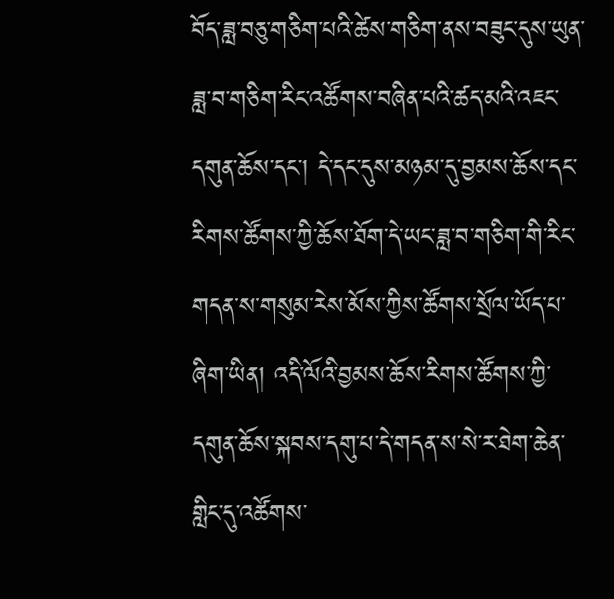བོད་ཟླ་བཅུ་གཅིག་པའི་ཚེས་གཅིག་ནས་བཟུང་དུས་ཡུན་ཟླ་བ་གཅིག་རིང་འཚོགས་བཞིན་པའི་ཚད་མའི་འཇང་དགུན་ཆོས་དང་། དེ་དང་དུས་མཉམ་དུ་བྱམས་ཆོས་དང་རིགས་ཚོགས་ཀྱི་ཆོས་ཐོག་དེ་ཡང་ཟླ་བ་གཅིག་གི་རིང་གདན་ས་གསུམ་རེས་མོས་ཀྱིས་ཚོགས་སྲོལ་ཡོད་པ་ཞིག་ཡིན། འདི་ལོའི་བྱམས་ཆོས་རིགས་ཚོགས་ཀྱི་དགུན་ཆོས་སྐབས་དགུ་པ་དེ་གདན་ས་སེ་ར་ཐེག་ཆེན་གླིང་དུ་འཚོགས་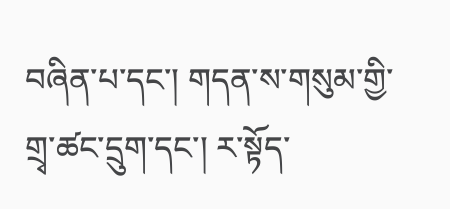བཞིན་པ་དང་། གདན་ས་གསུམ་གྱི་གྲྭ་ཚང་དྲུག་དང་། ར་སྟོད་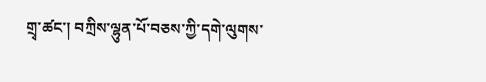གྲྭ་ཚང་། བཀྲིས་ལྷུན་པོ་བཅས་ཀྱི་དགེ་ལུགས་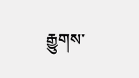རྒྱུགས་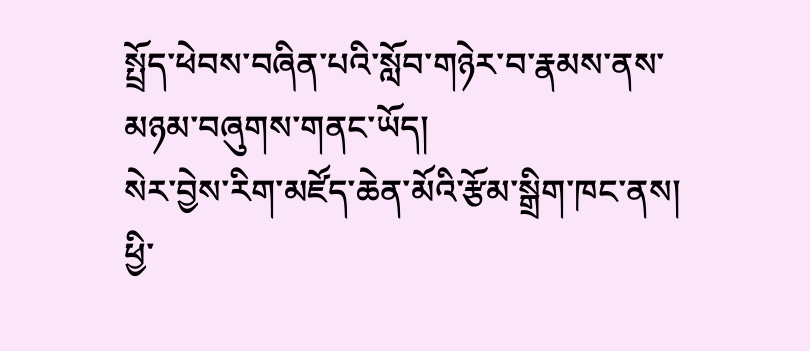སྤྲོད་ཕེབས་བཞིན་པའི་སློབ་གཉེར་བ་རྣམས་ནས་མཉམ་བཞུགས་གནང་ཡོད།
སེར་བྱེས་རིག་མཛོད་ཆེན་མོའི་རྩོམ་སྒྲིག་ཁང་ནས། ཕྱི་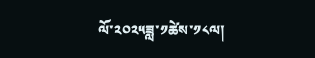ལོ་༢༠༢༥ཟླ་༡ཚེས་༡༨ལ།